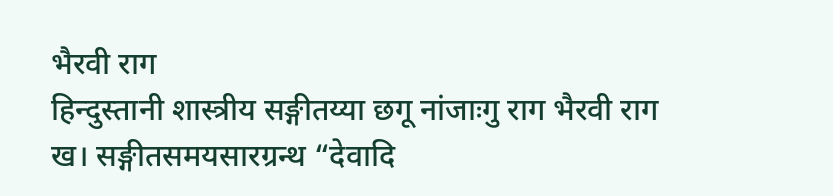भैरवी राग
हिन्दुस्तानी शास्त्रीय सङ्गीतय्या छगू नांजाःगु राग भैरवी राग ख। सङ्गीतसमयसारग्रन्थ “देवादि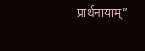प्रार्थनायाम्”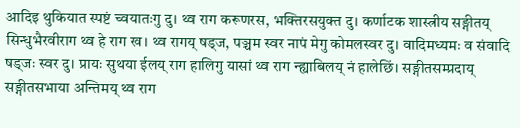आदिइ थुकियात स्पष्टं च्वयातःगु दु। थ्व राग करूणरस, भक्तिरसयुक्त दु। कर्णाटक शास्त्रीय सङ्गीतय् सिन्धुभैरवीराग थ्व हे राग ख। थ्व रागय् षड्ज, पञ्चम स्वर नापं मेगु कोमलस्वर दु। वादिमध्यमः व संवादि षड्जः स्वर दु। प्रायः सुथया ईलय् राग हालिगु यासां थ्व राग न्ह्याबिलय् नं हालेछिं। सङ्गीतसम्प्रदाय् सङ्गीतसभाया अन्तिमय् थ्व राग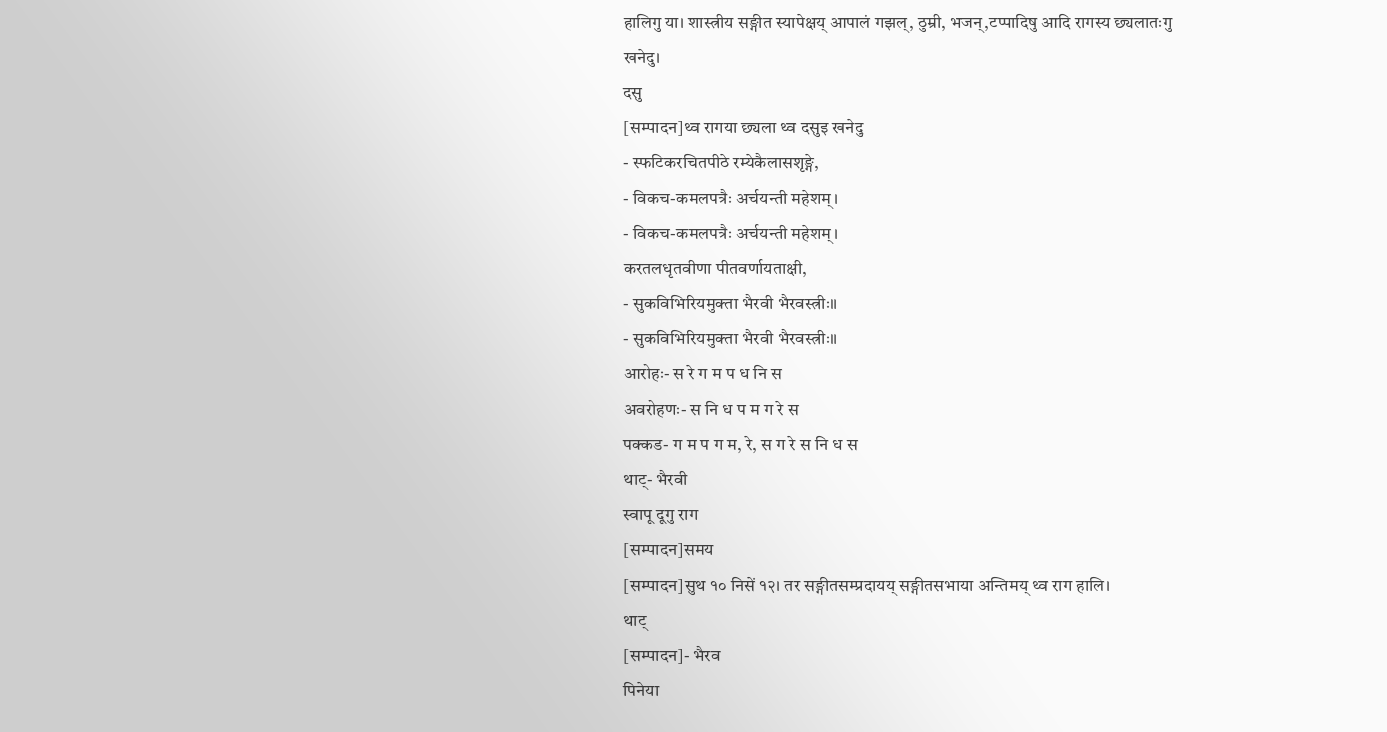हालिगु या। शास्त्रीय सङ्गीत स्यापेक्षय् आपालं गझल्, ठुम्री, भजन्,टप्पादिषु आदि रागस्य छ्यलातःगु खनेदु।
दसु
[सम्पादन]थ्व रागया छ्यला थ्व दसुइ खनेदु
- स्फटिकरचितपीठे रम्येकैलासशृङ्गे,
- विकच-कमलपत्रैः अर्चयन्ती महेशम्।
- विकच-कमलपत्रैः अर्चयन्ती महेशम्।
करतलधृतवीणा पीतवर्णायताक्षी,
- सुकविभिरियमुक्ता भैरवी भैरवस्त्रीः॥
- सुकविभिरियमुक्ता भैरवी भैरवस्त्रीः॥
आरोहः- स रे ग म प ध नि स
अवरोहणः- स नि ध प म ग रे स
पक्कड- ग म प ग म, रे, स ग रे स नि ध स
थाट्- भैरवी
स्वापू दूगु राग
[सम्पादन]समय
[सम्पादन]सुथ १० निसें १२। तर सङ्गीतसम्प्रदायय् सङ्गीतसभाया अन्तिमय् थ्व राग हालि।
थाट्
[सम्पादन]- भैरव
पिनेया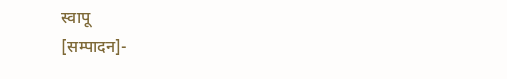स्वापू
[सम्पादन]-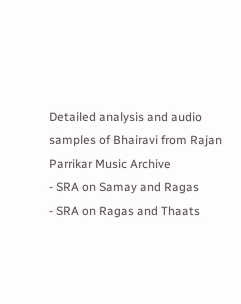Detailed analysis and audio samples of Bhairavi from Rajan Parrikar Music Archive
- SRA on Samay and Ragas
- SRA on Ragas and Thaats